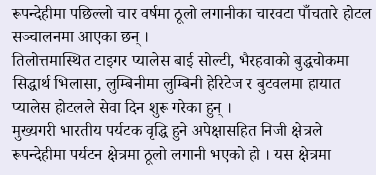रूपन्देहीमा पछिल्लो चार वर्षमा ठूलो लगानीका चारवटा पाँचतारे होटल सञ्चालनमा आएका छन् ।
तिलोत्तमास्थित टाइगर प्यालेस बाई सोल्टी, भैरहवाको बुद्धचोकमा सिद्धार्थ भिलासा, लुम्बिनीमा लुम्बिनी हेरिटेज र बुटवलमा हायात प्यालेस होटलले सेवा दिन शुरू गरेका हुन् ।
मुख्यगरी भारतीय पर्यटक वृद्धि हुने अपेक्षासहित निजी क्षेत्रले रूपन्देहीमा पर्यटन क्षेत्रमा ठूलो लगानी भएको हो । यस क्षेत्रमा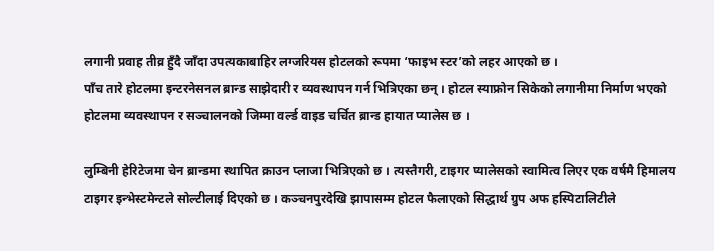लगानी प्रवाह तीव्र हुँदै जाँदा उपत्यकाबाहिर लग्जरियस होटलको रूपमा ‘फाइभ स्टर’को लहर आएको छ ।
पाँच तारे होटलमा इन्टरनेसनल ब्रान्ड साझेदारी र व्यवस्थापन गर्न भित्रिएका छन् । होटल स्याफ्रोन सिकेको लगानीमा निर्माण भएको होटलमा व्यवस्थापन र सञ्चालनको जिम्मा वर्ल्ड वाइड चर्चित ब्रान्ड हायात प्यालेस छ ।

लुम्बिनी हेरिटेजमा चेन ब्रान्डमा स्थापित क्राउन प्लाजा भित्रिएको छ । त्यस्तैगरी, टाइगर प्यालेसको स्वामित्व लिएर एक वर्षमै हिमालय टाइगर इन्भेस्टमेन्टले सोल्टीलाई दिएको छ । कञ्चनपुरदेखि झापासम्म होटल फैलाएको सिद्धार्थ ग्रुप अफ हस्पिटालिटीले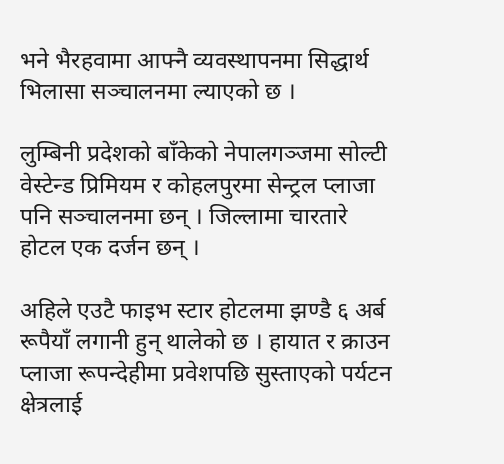भने भैरहवामा आफ्नै व्यवस्थापनमा सिद्धार्थ भिलासा सञ्चालनमा ल्याएको छ ।

लुम्बिनी प्रदेशको बाँकेको नेपालगञ्जमा सोल्टी वेस्टेन्ड प्रिमियम र कोहलपुरमा सेन्ट्रल प्लाजा पनि सञ्चालनमा छन् । जिल्लामा चारतारे होटल एक दर्जन छन् ।

अहिले एउटै फाइभ स्टार होटलमा झण्डै ६ अर्ब रूपैयाँ लगानी हुन् थालेको छ । हायात र क्राउन प्लाजा रूपन्देहीमा प्रवेशपछि सुस्ताएको पर्यटन क्षेत्रलाई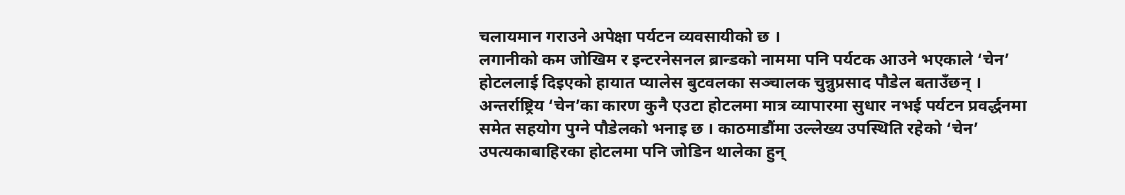चलायमान गराउने अपेक्षा पर्यटन व्यवसायीको छ ।
लगानीको कम जोखिम र इन्टरनेसनल ब्रान्डको नाममा पनि पर्यटक आउने भएकाले ‘चेन’ होटललाई दिइएको हायात प्यालेस बुटवलका सञ्चालक चुन्नुप्रसाद पौडेल बताउँछन् ।
अन्तर्राष्ट्रिय ‘चेन’का कारण कुनै एउटा होटलमा मात्र व्यापारमा सुधार नभई पर्यटन प्रवर्द्धनमा समेत सहयोग पुग्ने पौडेलको भनाइ छ । काठमाडौंमा उल्लेख्य उपस्थिति रहेको ‘चेन’ उपत्यकाबाहिरका होटलमा पनि जोडिन थालेका हुन्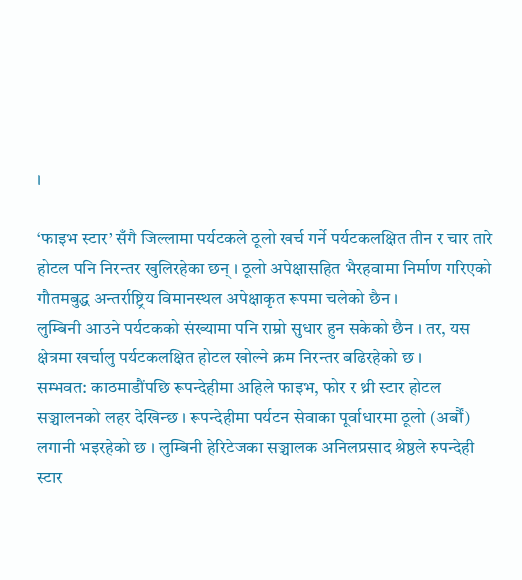।

‘फाइभ स्टार’ सँगै जिल्लामा पर्यटकले ठूलो खर्च गर्ने पर्यटकलक्षित तीन र चार तारे होटल पनि निरन्तर खुलिरहेका छन् । ठूलो अपेक्षासहित भैरहवामा निर्माण गरिएको गौतमबुद्ध अन्तर्राष्ट्रिय विमानस्थल अपेक्षाकृत रूपमा चलेको छैन ।
लुम्बिनी आउने पर्यटकको संख्यामा पनि राम्रो सुधार हुन सकेको छैन । तर, यस क्षेत्रमा खर्चालु पर्यटकलक्षित होटल खोल्ने क्रम निरन्तर बढिरहेको छ ।
सम्भवत: काठमाडौंपछि रूपन्देहीमा अहिले फाइभ, फोर र थ्री स्टार होटल सञ्चालनको लहर देखिन्छ । रूपन्देहीमा पर्यटन सेवाका पूर्वाधारमा ठूलो (अर्बौं) लगानी भइरहेको छ । लुम्बिनी हेरिटेजका सञ्चालक अनिलप्रसाद श्रेष्ठले रुपन्देही स्टार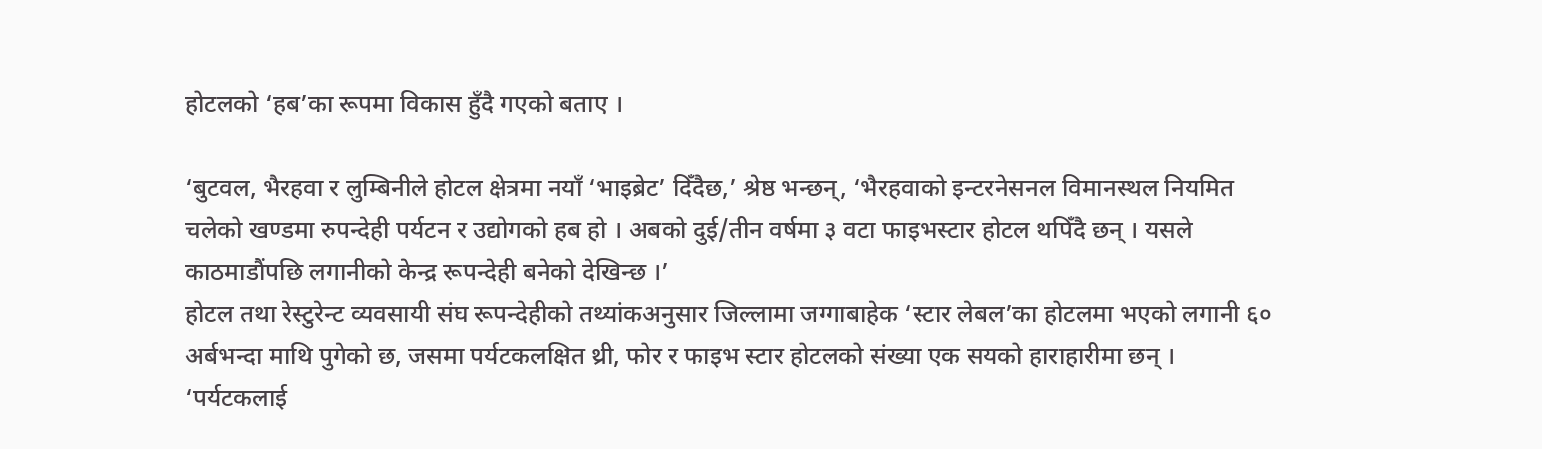होटलको ‘हब’का रूपमा विकास हुँदै गएको बताए ।

‘बुटवल, भैरहवा र लुम्बिनीले होटल क्षेत्रमा नयाँ ‘भाइब्रेट’ दिँदैछ,’ श्रेष्ठ भन्छन्, ‘भैरहवाको इन्टरनेसनल विमानस्थल नियमित चलेको खण्डमा रुपन्देही पर्यटन र उद्योगको हब हो । अबको दुई/तीन वर्षमा ३ वटा फाइभस्टार होटल थपिँदै छन् । यसले काठमाडौंपछि लगानीको केन्द्र रूपन्देही बनेको देखिन्छ ।’
होटल तथा रेस्टुरेन्ट व्यवसायी संघ रूपन्देहीको तथ्यांकअनुसार जिल्लामा जग्गाबाहेक ‘स्टार लेबल’का होटलमा भएको लगानी ६० अर्बभन्दा माथि पुगेको छ, जसमा पर्यटकलक्षित थ्री, फोर र फाइभ स्टार होटलको संख्या एक सयको हाराहारीमा छन् ।
‘पर्यटकलाई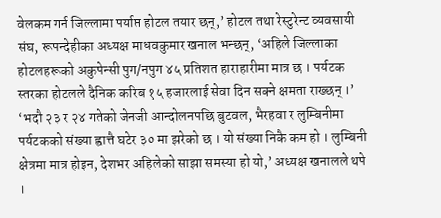वेलकम गर्न जिल्लामा पर्याप्त होटल तयार छन्,’ होटल तथा रेस्टुरेन्ट व्यवसायी संघ, रूपन्देहीका अध्यक्ष माधवकुमार खनाल भन्छन्, ‘अहिले जिल्लाका होटलहरूको अकुपेन्सी पुग/नपुग ४५ प्रतिशत हाराहारीमा मात्र छ । पर्यटक स्तरका होटलले दैनिक करिब १५ हजारलाई सेवा दिन सक्ने क्षमता राख्छन् ।’
‘भदौ २३ र २४ गतेको जेनजी आन्दोलनपछि बुटवल, भैरहवा र लुम्बिनीमा पर्यटकको संख्या ह्वात्तै घटेर ३० मा झरेको छ । यो संख्या निकै कम हो । लुम्बिनी क्षेत्रमा मात्र होइन, देशभर अहिलेको साझा समस्या हो यो,’ अध्यक्ष खनालले थपे ।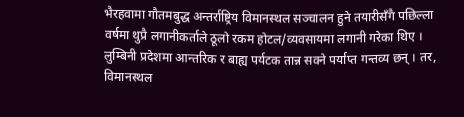भैरहवामा गौतमबुद्ध अन्तर्राष्ट्रिय विमानस्थल सञ्चालन हुने तयारीसँगै पछिल्ला वर्षमा थुप्रै लगानीकर्ताले ठूलो रकम होटल/व्यवसायमा लगानी गरेका थिए ।
लुम्बिनी प्रदेशमा आन्तरिक र बाह्य पर्यटक तान्न सक्ने पर्याप्त गन्तव्य छन् । तर, विमानस्थल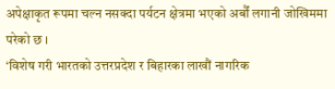अपेक्षाकृत रूपमा चल्न नसक्दा पर्यटन क्षेत्रमा भएको अर्बौं लगानी जोखिममा परेको छ ।
‘विशेष गरी भारतको उत्तरप्रदेश र बिहारका लाखौं नागरिक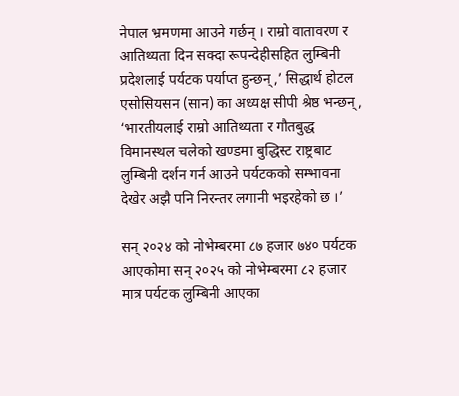नेपाल भ्रमणमा आउने गर्छन् । राम्रो वातावरण र आतिथ्यता दिन सक्दा रूपन्देहीसहित लुम्बिनी प्रदेशलाई पर्यटक पर्याप्त हुन्छन्,’ सिद्धार्थ होटल एसोसियसन (सान) का अध्यक्ष सीपी श्रेष्ठ भन्छन्, ‘भारतीयलाई राम्रो आतिथ्यता र गौतबुद्ध विमानस्थल चलेको खण्डमा बुद्धिस्ट राष्ट्रबाट लुम्बिनी दर्शन गर्न आउने पर्यटकको सम्भावना देखेर अझै पनि निरन्तर लगानी भइरहेको छ ।’

सन् २०२४ को नोभेम्बरमा ८७ हजार ७४० पर्यटक आएकोमा सन् २०२५ को नोभेम्बरमा ८२ हजार मात्र पर्यटक लुम्बिनी आएका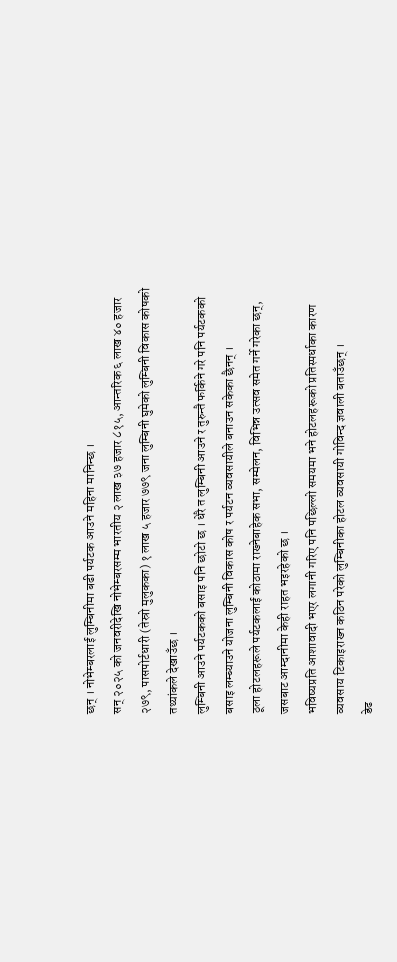छन् । नोभेम्बरलाई लुम्बिनीमा बढी पर्यटक आउने महिना मानिन्छ ।
सन् २०२५ को जनवरीदेखि नोभेम्बरसम्म भारतीय २ लाख ३७ हजार ८१५, आन्तरिक ६ लाख ४० हजार २७९, पासपोर्टधारी (तेस्रो मुलुकका) १ लाख ५ हजार ७७९ जना लुम्बिनी घुमेको लुम्बिनी विकास कोषको तथ्यांकले देखाउँछ ।
लुम्बिनी आउने पर्यटकको बसाइ पनि छोटो छ । धेरै त लुम्बिनी आउने र तुरुन्तै फर्किने गरे पनि पर्यटकको बसाइ लम्ब्याउने योजना लुम्बिनी विकास कोष र पर्यटन व्यवसायीले बनाउन सकेका छैनन् ।
ठूला होटलहरूले पर्यटकलाई कोठामा राख्नेबाहेक सभा, सम्मेलन, विभिन्न उत्सव समेत गर्ने गरेका छन्, जसबाट आम्दानीमा केही राहत भइरहेको छ ।
भविष्यप्रति आशावादी भएर लगानी गरिए पनि पछिल्लो समयमा भने होटलहरूको प्रतिस्पर्धाका कारण व्यवसाय टिकाइराख्न कठिन परेको लुम्बिनीका होटल व्यवसायी गोविन्द ज्ञवाली बताउँछन् ।
डेढ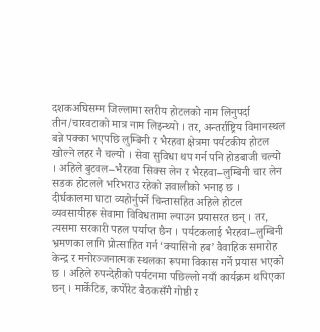दशकअघिसम्म जिल्लामा स्तरीय होटलको नाम लिनुपर्दा तीन/चारवटाको मात्र नाम लिइन्थ्यो । तर, अन्तर्राष्ट्रिय विमानस्थल बन्ने पक्का भएपछि लुम्बिनी र भैरहवा क्षेत्रमा पर्यटकीय होटल खोल्ने लहर नै चल्यो । सेवा सुविधा थप गर्न पनि होडबाजी चल्यो । अहिले बुटवल–भैरहवा सिक्स लेन र भैरहवा–लुम्बिनी चार लेन सडक होटलले भरिभराउ रहेको ज्ञवालीको भनाइ छ ।
दीर्घकालमा घाटा व्यहोर्नुपर्ने चिन्तासहित अहिले होटल व्यवसायीहरू सेवामा विविधतामा ल्याउन प्रयासरत छन् । तर, त्यसमा सरकारी पहल पर्याप्त छैन । पर्यटकलाई भैरहवा–लुम्बिनी भ्रमणका लागि प्रोत्साहित गर्न ‘क्यासिनो हब’ वैवाहिक समारोह केन्द्र र मनोरञ्जनात्मक स्थलका रूपमा विकास गर्ने प्रयास भएको छ । अहिले रुपन्देहीको पर्यटनमा पछिल्लो नयाँ कार्यक्रम थपिएका छन् । मार्केटिङ, कर्पोरेट बैठकसँगै गोष्ठी र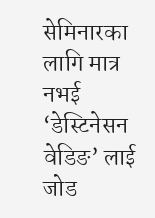सेमिनारका लागि मात्र नभई ‘डेस्टिनेसन वेडिङ’ लाई जोड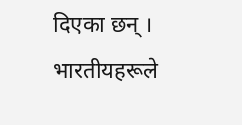दिएका छन् । भारतीयहरूले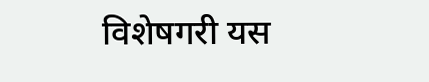विशेषगरी यस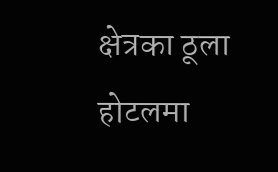क्षेत्रका ठूला होटलमा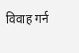विवाह गर्न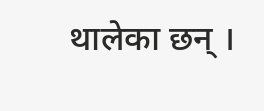थालेका छन् ।